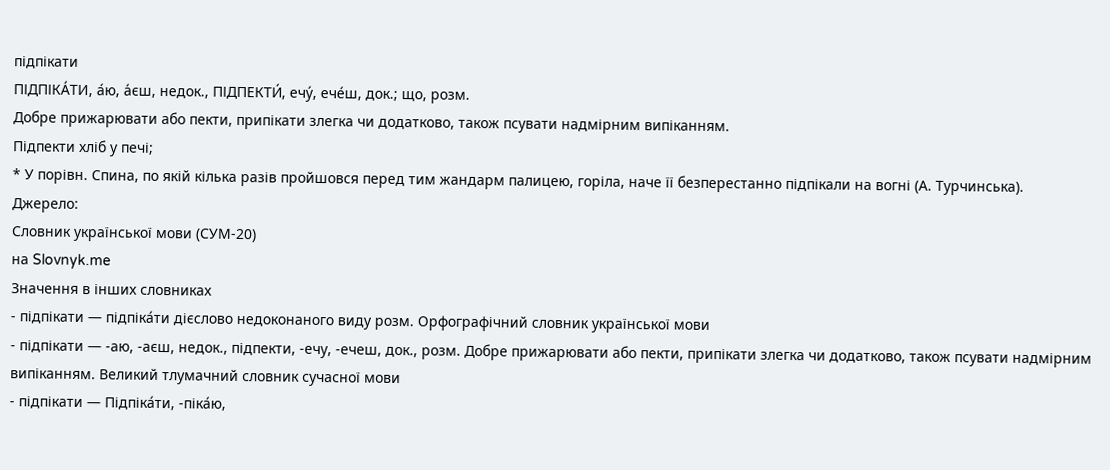підпікати
ПІДПІКА́ТИ, а́ю, а́єш, недок., ПІДПЕКТИ́, ечу́, ече́ш, док.; що, розм.
Добре прижарювати або пекти, припікати злегка чи додатково, також псувати надмірним випіканням.
Підпекти хліб у печі;
* У порівн. Спина, по якій кілька разів пройшовся перед тим жандарм палицею, горіла, наче її безперестанно підпікали на вогні (А. Турчинська).
Джерело:
Словник української мови (СУМ-20)
на Slovnyk.me
Значення в інших словниках
- підпікати — підпіка́ти дієслово недоконаного виду розм. Орфографічний словник української мови
- підпікати — -аю, -аєш, недок., підпекти, -ечу, -ечеш, док., розм. Добре прижарювати або пекти, припікати злегка чи додатково, також псувати надмірним випіканням. Великий тлумачний словник сучасної мови
- підпікати — Підпіка́ти, -піка́ю,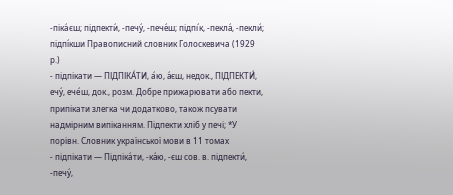-піка́єш; підпекти́, -печу́, -пече́ш; підпі́к, -пекла́, -пекли́; підпі́кши Правописний словник Голоскевича (1929 р.)
- підпікати — ПІДПІКА́ТИ, а́ю, а́єш, недок., ПІДПЕКТИ́, ечу́, ече́ш, док., розм. Добре прижарювати або пекти, припікати злегка чи додатково, також псувати надмірним випіканням. Підпекти хліб у печі; *У порівн. Словник української мови в 11 томах
- підпікати — Підпіка́ти, -ка́ю, -єш сов. в. підпекти́, -печу́,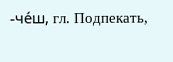-че́ш, гл. Подпекать,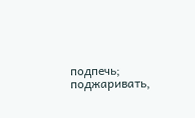подпечь; поджаривать,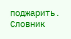поджарить. Словник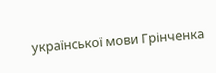української мови Грінченка